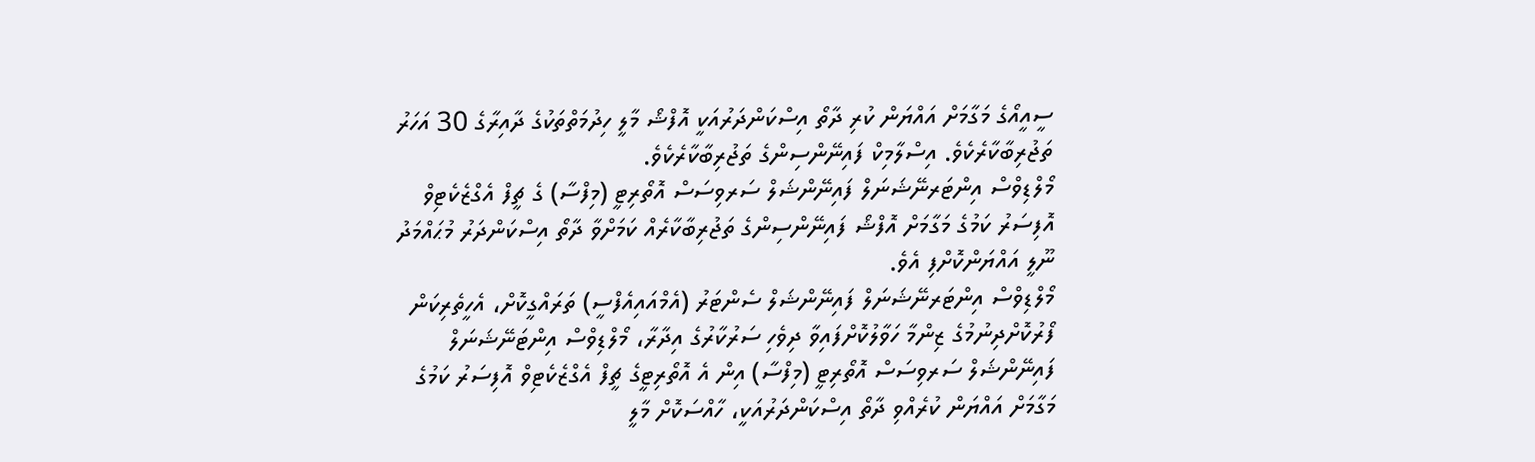ސީއީއޯގެ މަގާމަށް އައްޔަން ކުރި ދާތޯ އިސްކަންދަރުއަކީ އޮފްޝޯ މާލީ ހިދުމަތްތަކުގެ ދާއިރާގެ 30 އަހަރު ތަޖުރިބާކާރެކެވެ. އިސްލާމިކް ފައިނޭންސިންގެ ތަޖުރިބާކާރެކެވެ.
މޯލްޑިވްސް އިންޓަރނޭޝަނަލް ފައިނޭންޝަލް ސަރވިސަސް އޮތޯރިޓީ (މިފްސާ) ގެ ޗީފް އެގްޒެކެޓިވް އޮފިސަރު ކަމުގެ މަގާމަށް އޮފްޝޯ ފައިނޭންސިންގެ ތަޖުރިބާކާރެއް ކަމަށްވާ ދާތޯ އިސްކަންދަރު މުޙައްމަދު ނޫލީ އައްޔަންކޮށްފި އެވެ.
މޯލްޑިވްސް އިންޓަރނޭޝަނަލް ފައިނޭންޝަލް ސެންޓަރު (އެމްއައިއެފްސީ) ތަރައްގީކޮށް، އެހީތެރިކަން ފޯރުކޮށްދިނުމުގެ ޒިންމާ ހަވާލުކޮށްފައިވާ ދިވެހި ސަރުކާރުގެ އިދާރާ، މޯލްޑިވްސް އިންޓަނޭޝަނަލް ފައިނޭންޝަލް ސަރވިސަސް އޮތޯރިޓީ (މިފްސާ) އިން އެ އޮތޯރިޓީގެ ޗީފް އެގްޒެކެޓިވް އޮފިސަރު ކަމުގެ މަގާމަށް އައްޔަން ކުރެއްވި ދާތޯ އިސްކަންދަރުއަކީ، ހާއްސަކޮށް މާލީ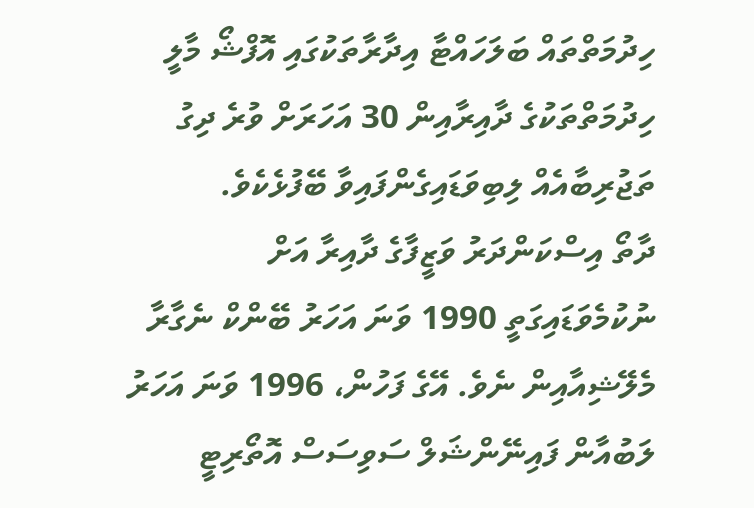ހިދުމަތްތައް ބަލަހައްޓާ އިދާރާތަކުގައި އޮފްޝޯ މާލީ ހިދުމަތްތަކުގެ ދާއިރާއިން 30 އަހަރަށް ވުރެ ދިގު ތަޖުރިބާއެއް ލިބިވަޑައިގެންފައިވާ ބޭފުޅެކެވެ.
ދާތޯ އިސްކަންދަރު ވަޒީފާގެ ދާއިރާ އަށް ނުކުމެވަޑައިގަތީ 1990 ވަނަ އަހަރު ބޭންކް ނެގާރާ މެލޭޝިއާއިން ނެވެ. އޭގެ ފަހުން، 1996 ވަނަ އަހަރު ލަބުއާން ފައިނޭންޝަލް ސަވިސަސް އޮތޯރިޓީ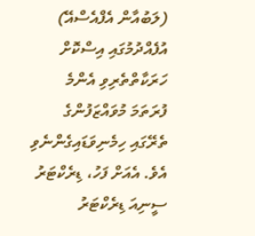(ލަބުއާން އެފްއެސްއޭ) އުފެއްދުމުގައި އިސްކޮށް ހަރަކާތްތެރިވި އެންމެ ފުރަތަމަ މުވައްޒަފުންގެ ތެރޭގައި ހިމެނިވަޑައިގެންނެވި އެވެ. އެއަށް ފަހު، ޑިރެކްޓަރު ސީނިއަ ޑިރެކްޓަރު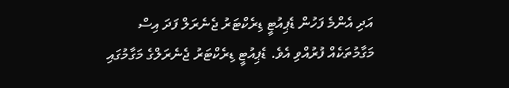އަދި އެންމެ ފަހުން ޑެޕިއުޓީ ޑިރެކްޓަރު ޖެނެރަލް ފަދަ އިސް މަގާމުތަކެއް ފުރުއްވި އެވެ. ޑެޕިއުޓީ ޑިރެކްޓަރު ޖެނެރަލްގެ މަގާމުގައި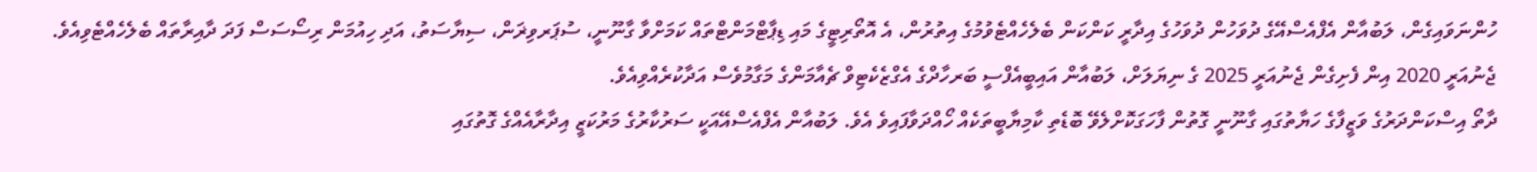ހުންނަވައިގެން، ލަބުއާން އެފްއެސްއޭގެ ދުވަހުން ދުވަހުގެ އިދާރީ ކަންކަން ބެލެހެއްޓެވުމުގެ އިތުރުން، އެ އޮތޯރިޓީގެ މައި ޑިޕާޓްމަންޓްތައް ކަމަށްވާ ގާނޫނީ، ސުޕަރވިޜަން، ސިޔާސަތު، އަދި ހިއުމަން ރިސޯސަސް ފަދަ ދާއިރާތައް ބެލެހެއްޓެވިއެވެ. ޖެނުއަރީ 2020 އިން ފެށިގެން ޖެނުއަރީ 2025 ގެ ނިޔަލަށް، ލަބުއާން އައިބީއެފްސީ ބަރހާދްގެ އެގްޒެކެޓިވް ޗެއާމަންގެ މަގާމުވެސް އަދާކުރެއްވިއެވެ.
ދާތޯ އިސްކަންދަރުގެ ވަޒީފާގެ ހަޔާތުގައި ގާނޫނީ ގޮތުން ފާހަގަކޮށްލެވޭ ބޮޑެތި ކާމިޔާބީތަކެއް ހޯއްދަވާފައިވެ އެވެ. ލަބުއާން އެފްއެސްއޭއަކީ ސަރުކާރުގެ މަރުކަޒީ އިދާރާއެއްގެ ގޮތުގައި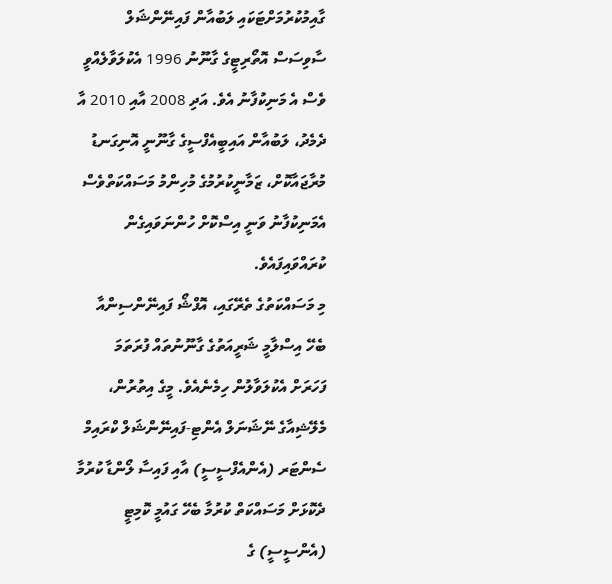ގާއިމުކުރުމަށްޓަކައި ލަބުއާން ފައިނޭންޝަލް ސާވިސަސް އޮތޯރިޓީގެ ގާނޫނު 1996 އެކުލަވާލެއްވީ ވެސް އެ މަނިކުފާނު އެވެ. އަދި 2008 އާއި 2010 އާ ދެމެދު، ލަބުއާން އައިބީއެފްސީގެ ގާނޫނީ އޮނިގަނޑު މުރާޖައާކޮށް، ޒަމާނީކުރުމުގެ މުހިންމު މަސައްކަތްވެސް އެމަނިކުފާނު ވަނީ އިސްކޮށް ހުންނަވައިގެން ކުރައްވައިފައެވެ.
މި މަސައްކަތުގެ ތެރޭގައި، އޮފްޝޯ ފައިނޭންސިންއާ ބެހޭ އިސްލާމީ ޝަރީއަތުގެ ގާނޫނުތައް ފުރަތަމަ ފަހަރަށް އެކުލަވާލުން ހިމެނެއެވެ. މީގެ އިތުރުން، މެލޭޝިއާގެ ނޭޝަނަލް އެންޓި-ފައިނޭންޝަލް ކްރައިމް ސެންޓަރ (އެންއެފްސީސީ) އާއި ފައިސާ ލޯންޑާ ކުރުމާ ދެކޮޅަށް މަސައްކަތް ކުރުމާ ބެހޭ ގައުމީ ކޮމިޓީ (އެންސީސީ) ގެ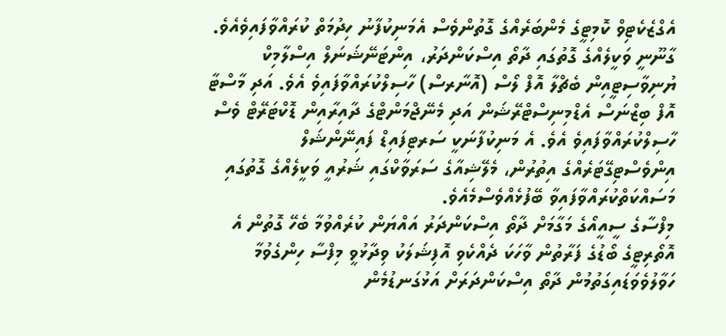އެގްޒެކެޓިވް ކޮމިޓީގެ މެންބަރެއްގެ ގޮތުންވެސް އެމަނިކުފާނު ހިދުމަތް ކުރައްވާފައިވެއެވެ.
ގާނޫނީ ވަކީލެއްގެ ގޮތުގައި ދާތޯ އިސްކަންދަރު، އިންޓަނޭޝަނަލް އިސްލާމިކް ޔުނިވާސިޓީއިން ބެޗްލާ އޮފް ލޯސް (އޮނާރސް) ހާސިލްކުރައްވާފައިވެ އެވެ. އަދި މާސްޓާ އޮފް ބިޒްނަސް އެޑްމިނިސްޓްރޭޝަން އަދި މެނޭޖްމަންޓްގެ ދާއިރާއިން ޑޮކްޓަރޭޓް ވެސް ހާސިލްކުރައްވާފައިވެ އެވެ. އެ މަނިކުފާނަކީ ސަރޓިފައިޑް ފައިނޭންޝަލް އިންވެސްޓިގޭޓަރެއްގެ އިތުރުން، މެލޭޝިއާގެ ސަރަވާކްގައި ޝަރުއީ ވަކީލެއްގެ ގޮތުގައި މަސައްކަތްކުރައްވާފައިވާ ބޭފުޅެއްވެސްމެއެވެ.
މިފްސާގެ ސީއީއޯގެ މަގާމަށް ދާތޯ އިސްކަންދަރު އައްޔަން ކުރެއްވުމާ ބެހޭ ގޮތުން އެ އޮތޯރިޓީގެ ބޯޑުގެ ފަރާތުން ވާހަކަ ދެއްކެވި އޮފިޝަލަކު ވިދާޅުވީ މިފްސާ ހިންގެވުމާ ހަވާލުވެވަޑައިގަތުމުން ދާތޯ އިސްކަންދަރަށް އަޅުގަނޑުމެން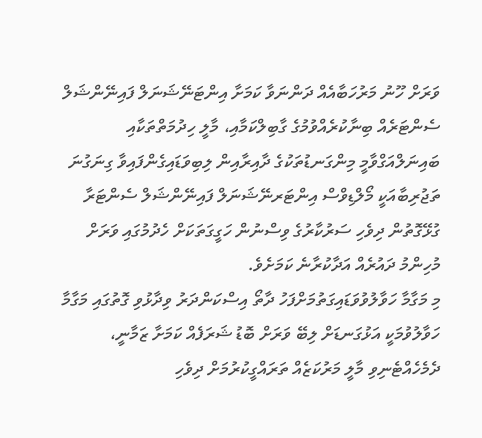ވަރަށް ހޫނު މަރުހަބާއެއް ދަންނަވާ ކަމަށާ އިންޓަނޭޝަނަލް ފައިނޭންޝަލް ސެންޓަރެއް ބިނާކުރެއްވުމުގެ ގާބިލްކަމާއި، މާލީ ހިދުމަތްތަކާއި ބައިނަލްއަގްވާމީ މިންގަނޑުތަކުގެ ދާއިރާއިން ލިބިވަޑައިގެންފައިވާ ގިނަގުނަ ތަޖުރިބާއަކީ މޯލްޑިވްސް އިންޓަރނޭޝަނަލް ފައިނޭންޝަލް ސެންޓަރާ ގުޅޭގޮތުން ދިވެހި ސަރުކާރުގެ ވިސްނުން ހަގީގަތަކަށް ހެދުމުގައި ވަރަށް މުހިންމު ދައުރެއް އަދާކުރާނެ ކަމަށެވެ.
މި މަގާމާ ހަވާލުވުވަޑައިގަތުމަށްފަހު ދާތޯ އިސްކަންދަރު ވިދާޅުވި ގޮތުގައި މަގާމާ ހަވާލުވުމަކީ އަޅުގަނޑަށް ލިބޭ ވަރަށް ބޮޑު ޝަރަފެއް ކަމަށާ ޒަމާނީ، ދެމެހެއްޓެނިވި މާލީ މަރުކަޒެއް ތަރައްގީކުރުމަށް ދިވެހި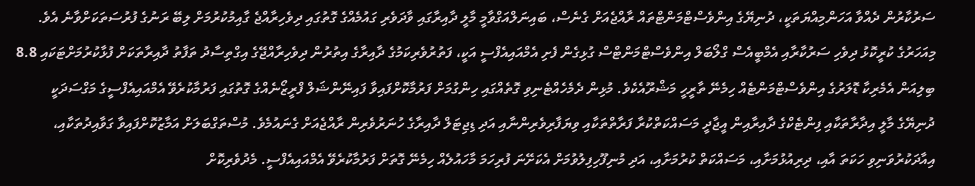ސަރުކާރުން ދެއްވާ އަހަންމިއްޔަތަކީ، ދުނިޔޭގެ އިންވެސްޓްމަންޓްތައް ރާއްޖެއަށް ގެނެސް، ބައިނަލްއަގްވާމީ މާލީ ދާއިރާގައި ވާދަވެރި ގައުމެއްގެ ގޮތުގައި ދިވެހިރާއްޖެ ގާއިމުކުރުމަށް ލިބޭ ރަނުގެ ފުރުސަތަކަށްވާނެ އެވެ.
މިއަހަރުގެ ކުރީކޮޅު ދިވެހި ސަރުކާރާއި އެމްބީއެސް ގްލޯބަލް އިންވެސްޓްމަންޓްސް ގުޅިގެން ފެށި އެމްއައިއެފްސީ އަކީ، ފަތުރުވެރިކަމުގެ ދާއިރާގެ އިތުރުން ދިވެހިރާއްޖޭގެ އިގްތިސާދު ތަފާތު ދާއިރާތަކަށް ފުޅާކުރުމަށްޓަކައި 8.8 ބިލިއަން އެމެރިކާ ޑޮލަރުގެ އިންވެސްޓްމަންޓެއް ހިމެނޭ ތާރީހީ މަޝްރޫއެކެވެ. މުޅިން ދެމެހެއްޓެނިވި ގޮތެއްގައި ހިންގުމަށް ފަރުމާކޮށްފައިވާ ފައިނޭންޝަލް ފްރީޒޯނެއްގެ ގޮތުގައި ފަރުމާކުރެވޭ އެމްއައިއެފްސީގެ މަގްސަދަކީ ދުނިޔޭގެ މާލީ އިދާރާތަކާއި ފިންޓެކްގެ ދާއިރާއިން އީޖާދީ މަސައްކަތްކުރާ ފަރާތްތަކާއި ވިޔަފާރިވެރިންނާއި އަދި ޑިޖިޓަލް ދާއިރާގެ ހުނަރުވެރިން ރާއްޖެއަށް ގެނައުމެވެ. މުސްތަގްބަލަށް އަމާޒުކޮށްފައިވާ ގަވާއިދުތަކާއި، އިއާދަކުރުވަނިވި ހަކަތަ އާއި، ދިރިއުޅުމަށާއި، މަސައްކަތް ކުރުމަށާއި، އަދި މުނިފޫހިފިލުވުމަށް އެކަށޭނަ ފުރިހަމަ މާހައުލެއް ހިމެނޭ ގޮތަށް ފަރުމާކުރެވޭ އެމްއައިއެފްސީ. މެދުވެރިކޮށް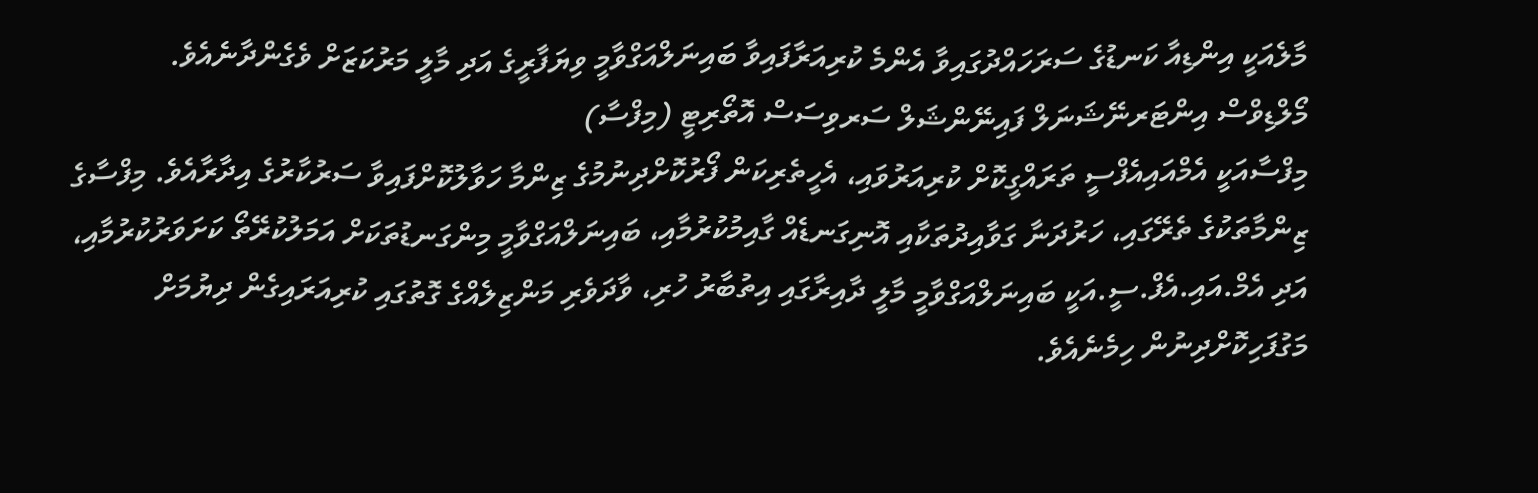މާލެއަކީ އިންޑިއާ ކަނޑުގެ ސަރަހައްދުގައިވާ އެންމެ ކުރިއަރާފައިވާ ބައިނަލްއަގްވާމީ ވިޔަފާރީގެ އަދި މާލީ މަރުކަޒަށް ވެގެންދާނެއެވެ.
މޯލްޑިވްސް އިންޓަރނޭޝަނަލް ފައިނޭންޝަލް ސަރވިސަސް އޮތޯރިޓީ (މިފްސާ)
މިފްސާއަކީ އެމްއައިއެފްސީ ތަރައްގީކޮށް ކުރިއަރުވައި، އެހީތެރިކަން ފޯރުކޮށްދިނުމުގެ ޒިންމާ ހަވާލުކޮށްފައިވާ ސަރުކާރުގެ އިދާރާއެވެ. މިފްސާގެ ޒިންމާތަކުގެ ތެރޭގައި، ހަރުދަނާ ގަވާއިދުތަކާއި އޮނިގަނޑެއް ގާއިމުކުރުމާއި، ބައިނަލްއަގްވާމީ މިންގަނޑުތަކަށް އަމަލުކުރޭތޯ ކަށަވަރުކުރުމާއި، އަދި އެމް.އައި.އެފް.ސީ.އަކީ ބައިނަލްއަގްވާމީ މާލީ ދާއިރާގައި އިތުބާރު ހުރި، ވާދަވެރި މަންޒިލެއްގެ ގޮތުގައި ކުރިއަރައިގެން ދިޔުމަށް މަގުފަހިކޮށްދިނުން ހިމެނެއެވެ.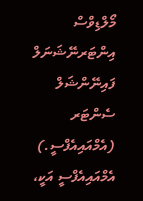މޯލްޑިވްސް އިންޓަރނޭޝަނަލް ފައިނޭންޝަލް ސެންޓަރ (އެމްއައިއެފްސީ.)
އެމްއައިއެފްސީ އަކީ،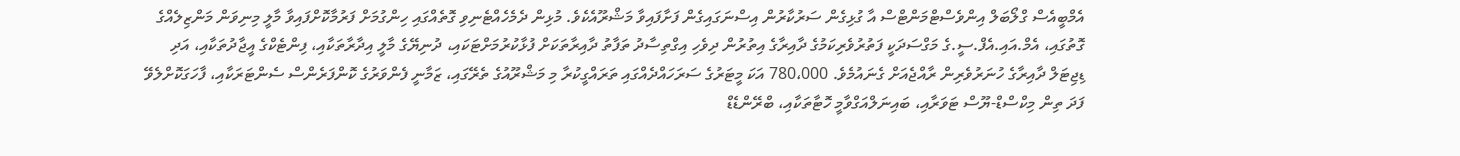އެމްބީއެސް ގްލޯބަލް އިންވެސްޓްމަންޓްސް އާ ގުޅިގެން ސަރުކާރުން އިސްނަގައިގެން ފަށާފައިވާ މަޝްރޫއެކެވެ. މުޅިން ދެމެހެއްޓެނިވި ގޮތެއްގައި ހިންގުމަށް ފަރުމާކޮށްފައިވާ މާލީ މިނިވަން މަންޒިލެއްގެ ގޮތުގައި، އެމް.އައި.އެފް.ސީ.ގެ މަގްސަދަކީ ފަތުރުވެރިކަމުގެ ދާއިރާގެ އިތުރުން ދިވެހި އިގްތިސާދު ތަފާތު ދާއިރާތަކަށް ފުޅާކުރުމަށްޓަކައި، ދުނިޔޭގެ މާލީ އިދާރާތަކާއި، ފިންޓެކްގެ އީޖާދުތަކާއި، އަދި ޑިޖިޓަލް ދާއިރާގެ ހުނަރުވެރިން ރާއްޖެއަށް ގެނައުމެވެ. 780،000 އަކަ މީޓަރުގެ ސަރަހައްދެއްގައި ތަރައްގީކުރާ މި މަޝްރޫއުގެ ތެރޭގައި، ޒަމާނީ ފެންވަރުގެ ކޮންފަރެންސް ސެންޓަރަކާއި، ފާހަގަކޮށްލެވޭ ފަދަ ތިން މިކްސްޑް-ޔޫސް ޓަވަރާއި، ބައިނަލްއަގްވާމީ ހޮޓާތަކާއި، ބްރޭންޑެޑް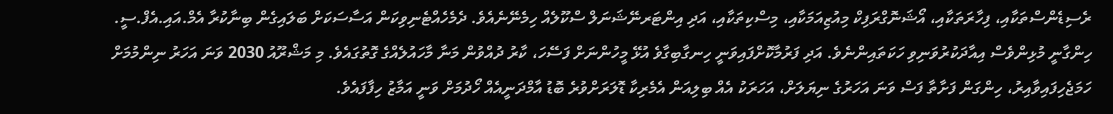ރެސިޑެންސްތަކާއި، ފިހާރަތަކާއި، އޯޝަނޮގްރަފިކް މިއުޒިއަމަކާއި، މިސްކިތަކާއި، އަދި އިންޓަރނޭޝަނަލް ސްކޫލެއް ހިމެނޭނެއެވެ. ދެމެހެއްޓެނިވިކަން އަސާސަކަށް ބަލައިގެން ބިނާކުރާ އެމް.އައި.އެފް.ސީ. ހިންގާނީ މުޅިންވެސް އިއާދަކުރުވަނިވި ހަކަތައިންނެވެ. އަދި ފަރުމާކޮށްފައިވަނީ ހިނގާބިގާވެ އުޅޭ މީހުންނަށް ފަސޭހަ، ކާރު ދުއްވުން މަނާ މާހައުލެއްގެ ގޮތުގައެވެ. މި މަޝްރޫއު 2030 ވަނަ އަހަރު ނިންމުމަށް ހަމަޖެހިފައިވާއިރު، ހިންގަން ފަށާތާ ފަސް ވަނަ އަހަރުގެ ނިޔަލަށް، އަހަރަކު އެއް ބިލިއަން އެމެރިކާ ޑޮލަރަށްވުރެ ބޮޑު އާމްދަނީއެއް ހޯދުމަށް ވަނީ އަމާޒު ހިފާފައެވެ.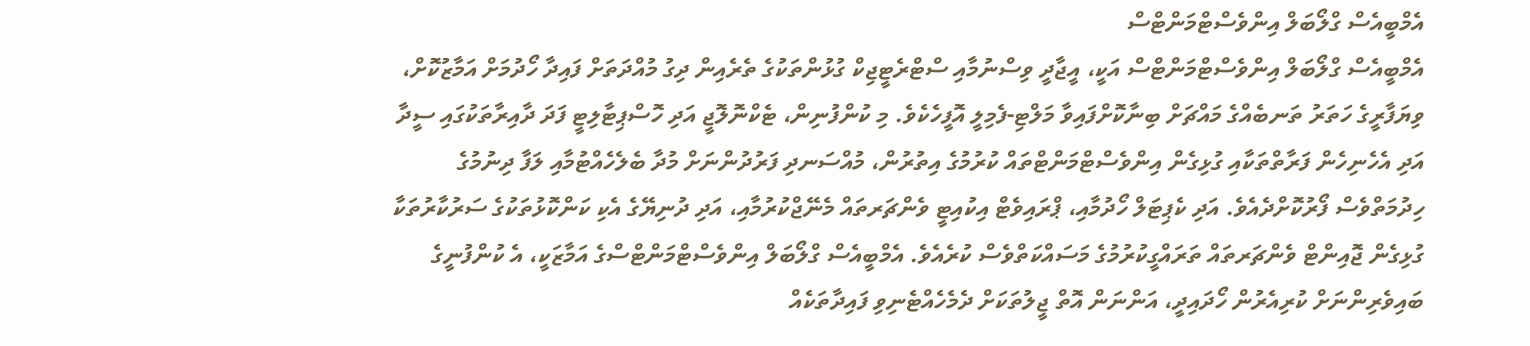އެމްބީއެސް ގްލޯބަލް އިންވެސްޓްމަންޓްސް
އެމްބީއެސް ގްލޯބަލް އިންވެސްޓްމަންޓްސް އަކީ، އީޖާދީ ވިސްނުމާއި ސްޓްރެޓީޖިކް ގުޅުންތަކުގެ ތެރެއިން ދިގު މުއްދަތަށް ފައިދާ ހޯދުމަށް އަމާޒުކޮށް، ވިޔަފާރީގެ ހަތަރު ތަނބެއްގެ މައްޗަށް ބިނާކޮށްފައިވާ މަލްޓި-ފެމިލީ އޮފީހެކެވެ. މި ކުންފުނިން، ޓެކްނޮލޮޖީ އަދި ހޮސްޕިޓާލިޓީ ފަދަ ދާއިރާތަކުގައި ސީދާ އަދި އެހެނިހެން ފަރާތްތަކާއި ގުޅިގެން އިންވެސްޓްމަންޓްތައް ކުރުމުގެ އިތުރުން، މުއްސަނދި ފަރުދުންނަށް މުދާ ބެލެހެއްޓުމާއި ލަފާ ދިނުމުގެ ހިދުމަތްވެސް ފޯރުކޮށްދެއެވެ. އަދި ކެޕިޓަލް ހޯދުމާއި، ޕްރައިވެޓް އިކުއިޓީ ވެންޗަރތައް މެނޭޖްކުރުމާއި، އަދި ދުނިޔޭގެ އެކި ކަންކޮޅުތަކުގެ ސަރުކާރުތަކާ ގުޅިގެން ޖޮއިންޓް ވެންޗަރތައް ތަރައްގީކުރުމުގެ މަސައްކަތްވެސް ކުރެއެވެ. އެމްބީއެސް ގްލޯބަލް އިންވެސްޓްމަންޓްސްގެ އަމާޒަކީ، އެ ކުންފުނީގެ ބައިވެރިންނަށް ކުރިއެރުން ހޯދައިދީ، އަންނަން އޮތް ޖީލުތަކަށް ދެމެހެއްޓެނިވި ފައިދާތަކެއް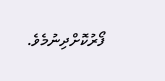ފޯރުކޮށްދިނުމެވެ.